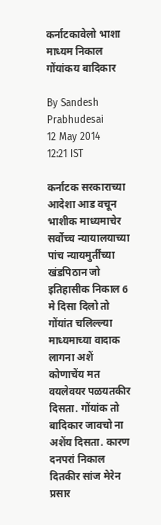कर्नाटकावेलो भाशा माध्यम निकाल गोंयांकय बादिकार

By Sandesh Prabhudesai
12 May 2014 12:21 IST

कर्नाटक सरकाराच्या आदेशा आड वचून भाशीक माध्यमाचेर सर्वोच्च न्यायालयाच्या पांच न्यायमुर्तींच्या खंडपिठान जो इतिहासीक निकाल 6 मे दिसा दिलो तो गोंयांत चलिल्ल्या माध्यमाच्या वादाक लागना अशें कोणाचेंय मत वयलेवयर पळयतकीर दिसता. गोंयांक तो बादिकार जावचो ना अशेंय दिसता. कारण दनपरां निकाल दितकीर सांज मेरेन प्रसार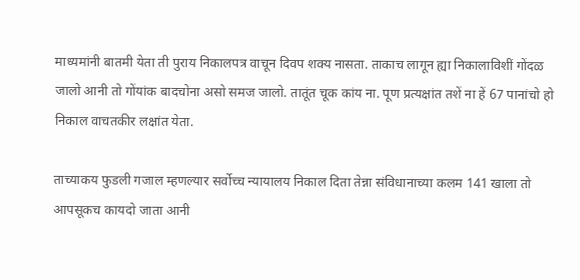माध्यमांनी बातमी येता ती पुराय निकालपत्र वाचून दिवप शक्य नासता. ताकाच लागून ह्या निकालाविशीं गोंदळ जालो आनी तो गोंयांक बादचोना असो समज जालो. तातूंत चूक कांय ना. पूण प्रत्यक्षांत तशें ना हें 67 पानांचो हो निकाल वाचतकीर लक्षांत येता.

ताच्याकय फुडली गजाल म्हणल्यार सर्वोच्च न्यायालय निकाल दिता तेन्ना संविधानाच्या कलम 141 खाला तो आपसूकच कायदो जाता आनी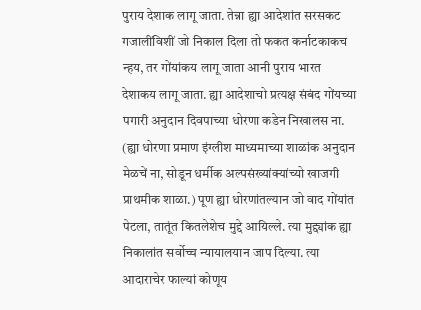पुराय देशाक लागू जाता. तेन्ना ह्या आदेशांत सरसकट गजालींविशीं जो निकाल दिला तो फकत कर्नाटकाकच न्हय, तर गोंयांकय लागू जाता आनी पुराय भारत देशाकय लागू जाता. ह्या आदेशाचो प्रत्यक्ष संबंद गोंयच्या पगारी अनुदान दिवपाच्या धोरणा कडेन निखालस ना. (ह्या धोरणा प्रमाण इंग्लीश माध्यमाच्या शाळांक अनुदान मेळचें ना, सोडून धर्मीक अल्पसंख्यांक्यांच्यो खाजगी प्राथमीक शाळा.) पूण ह्या धोरणांतल्यान जो वाद गोंयांत पेटला, तातूंत कितलेशेच मुद्दे आयिल्ले. त्या मुद्द्यांक ह्या निकालांत सर्वोच्च न्यायालयान जाप दिल्या. त्या आदाराचेर फाल्यां कोणूय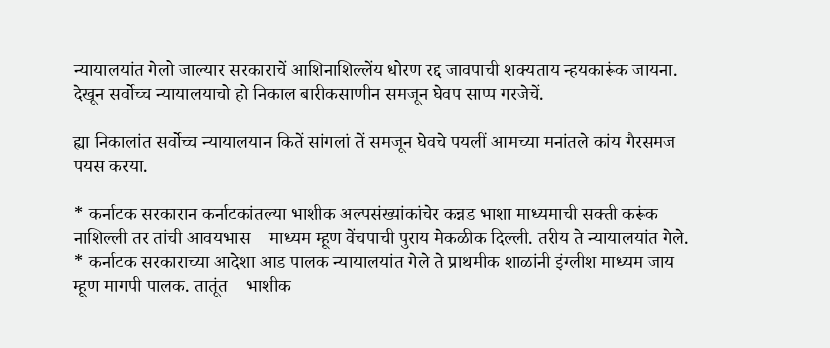न्यायालयांत गेलो जाल्यार सरकाराचें आशिनाशिल्लेंय धोरण रद्द जावपाची शक्यताय न्हयकारूंक जायना. देखून सर्वोच्च न्यायालयाचो हो निकाल बारीकसाणीन समजून घेवप साप्प गरजेचें.

ह्या निकालांत सर्वोच्च न्यायालयान कितें सांगलां तें समजून घेवचे पयलीं आमच्या मनांतले कांय गैरसमज पयस करया.

* कर्नाटक सरकारान कर्नाटकांतल्या भाशीक अल्पसंख्यांकांचेर कन्नड भाशा माध्यमाची सक्ती करूंक नाशिल्ली तर तांची आवयभास    माध्यम म्हूण वेंचपाची पुराय मेकळीक दिल्ली. तरीय ते न्यायालयांत गेले.
* कर्नाटक सरकाराच्या आदेशा आड पालक न्यायालयांत गेले ते प्राथमीक शाळांनी इंग्लीश माध्यम जाय म्हूण मागपी पालक. तातूंत    भाशीक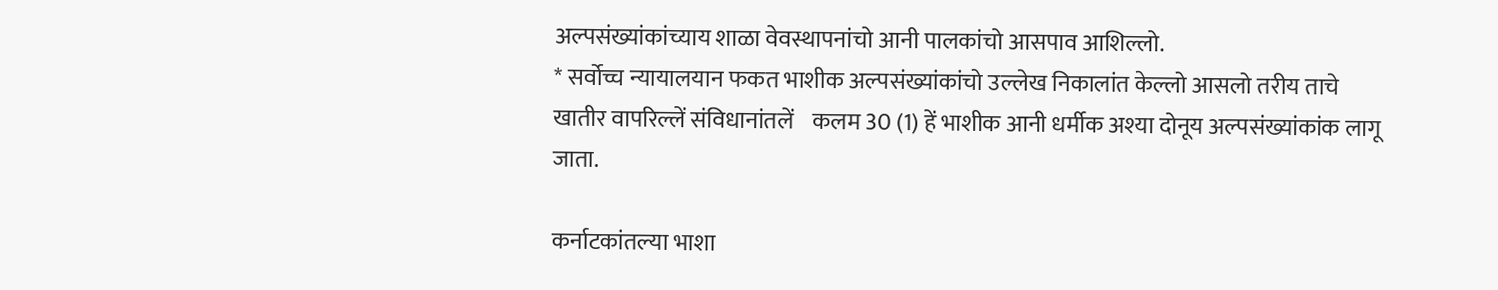अल्पसंख्यांकांच्याय शाळा वेवस्थापनांचो आनी पालकांचो आसपाव आशिल्लो.
* सर्वोच्च न्यायालयान फकत भाशीक अल्पसंख्यांकांचो उल्लेख निकालांत केल्लो आसलो तरीय ताचे खातीर वापरिल्लें संविधानांतलें    कलम 30 (1) हें भाशीक आनी धर्मीक अश्या दोनूय अल्पसंख्यांकांक लागू जाता.

कर्नाटकांतल्या भाशा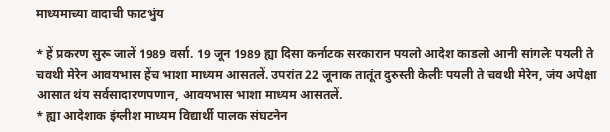माध्यमाच्या वादाची फाटभुंय

* हें प्रकरण सुरू जालें 1989 वर्सा. 19 जून 1989 ह्या दिसा कर्नाटक सरकारान पयलो आदेश काडलो आनी सांगलेः पयली ते    चवथी मेरेन आवयभास हेंच भाशा माध्यम आसतलें. उपरांत 22 जूनाक तातूंत दुरुस्ती केलीः पयली ते चवथी मेरेन, जंय अपेक्षा    आसात थंय सर्वसादारणपणान, आवयभास भाशा माध्यम आसतलें.
* ह्या आदेशाक इंग्लीश माध्यम विद्यार्थी पालक संघटनेन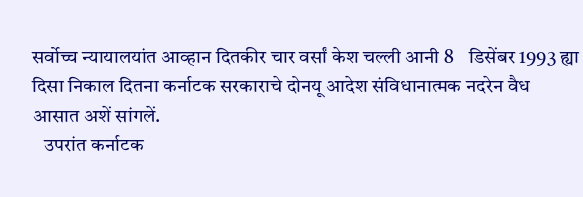सर्वोच्च न्यायालयांत आव्हान दितकीर चार वर्सां केश चल्ली आनी 8    डिसेंबर 1993 ह्या दिसा निकाल दितना कर्नाटक सरकाराचे दोनयू आदेश संविधानात्मक नदरेन वैध आसात अशें सांगलें.
   उपरांत कर्नाटक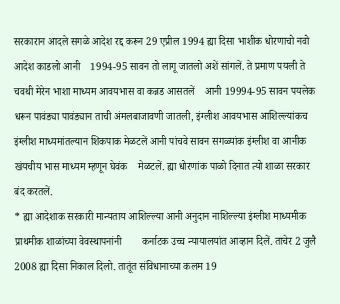सरकारान आदले सगळे आदेश रद्द करून 29 एप्रील 1994 ह्या दिसा भाशीक धोरणाचो नवो आदेश काडलो आनी    1994-95 सावन तो लागू जातलो अशें सांगलें. ते प्रमाण पयली ते चवथी मेरेन भाशा माध्यम आवयभास वा कन्नड आसतलें    आनी 19994-95 सावन पयलेक धरून पावंड्या पावंड्यान ताची अंमलबाजावणी जातली, इंग्लीश आवयभास आशिल्ल्यांकच    इंग्लीश माध्यमांतल्यान शिकपाक मेळटलें आनी पांचवे सावन सगळ्यांक इंग्लीश वा आनीक खंयचीय भास माध्यम म्हणून घेवंक    मेळटलें. ह्या धोरणांक पाळो दिनात त्यो शाळा सरकार बंद करतलें.
* ह्या आदेशाक सरकारी मान्यताय आशिल्ल्या आनी अनुदान नाशिल्ल्या इंग्लीश माध्यमीक प्राथमीक शाळांच्या वेवस्थापनांनी        कर्नाटक उच्च न्यायालयांत आव्हान दिलें. ताचेर 2 जुलै 2008 ह्या दिसा निकाल दिलो. तातूंत संविधानाच्या कलम 19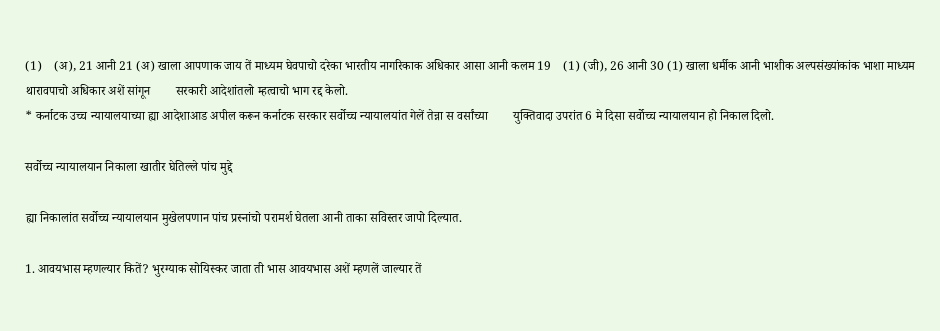(1)    (अ), 21 आनी 21 (अ) खाला आपणाक जाय तें माध्यम घेवपाचो दरेका भारतीय नागरिकाक अधिकार आसा आनी कलम 19    (1) (जी), 26 आनी 30 (1) खाला धर्मीक आनी भाशीक अल्पसंख्यांकांक भाशा माध्यम थारावपाचो अधिकार अशें सांगून        सरकारी आदेशांतलो म्हत्वाचो भाग रद्द केलो.
* कर्नाटक उच्च न्यायालयाच्या ह्या आदेशाआड अपील करून कर्नाटक सरकार सर्वोच्च न्यायालयांत गेलें तेन्ना स वर्सांच्या        युक्तिवादा उपरांत 6 मे दिसा सर्वोच्च न्यायालयान हो निकाल दिलो.

सर्वोच्च न्यायालयान निकाला खातीर घेतिल्ले पांच मुद्दे

ह्या निकालांत सर्वोच्च न्यायालयान मुखेलपणान पांच प्रस्नांचो परामर्श घेतला आनी ताका सविस्तर जापो दिल्यात.

1. आवयभास म्हणल्यार कितें? भुरग्याक सोयिस्कर जाता ती भास आवयभास अशें म्हणलें जाल्यार तें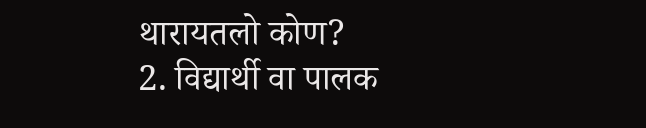थारायतलो कोण?
2. विद्यार्थी वा पालक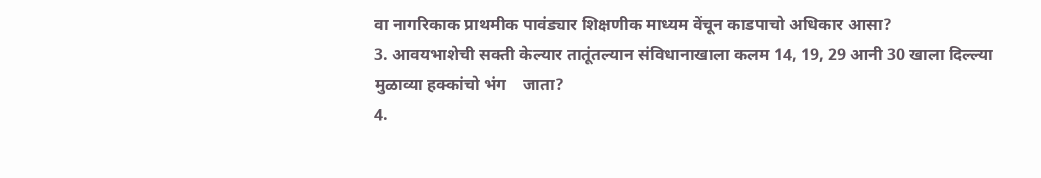वा नागरिकाक प्राथमीक पावंड्यार शिक्षणीक माध्यम वेंचून काडपाचो अधिकार आसा?
3. आवयभाशेची सक्ती केल्यार तातूंतल्यान संविधानाखाला कलम 14, 19, 29 आनी 30 खाला दिल्ल्या मुळाव्या हक्कांचो भंग    जाता?
4.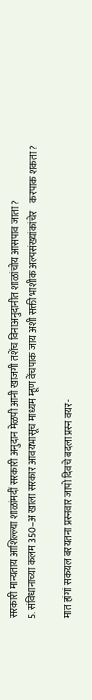सरकारी मान्यताय आशिल्ल्या शाळांमदीं सरकारी अनुदान मेळपी आनी खाजगी तशेंच विनाअनुदानीत शाळांचोय आसपाव जाता?
5. संविधानाच्या कलम 350–अ खाला सरकार आवयभासूच माध्यम म्हूण वेंचपाक जाय अशी सक्ती भाशीक अल्पसंख्यांकांचेर    करपाक शकता?

मात हांगां सकयल बरयतना प्रस्नवार जापो दिवचे बदला प्रस्न वयर-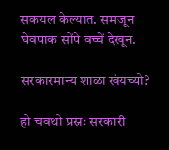सकयल केल्यात. समजून घेवपाक सोंपे वच्चें देखून.

सरकारमान्य शाळा खंयच्यो?

हो चवथो प्रस्नः सरकारी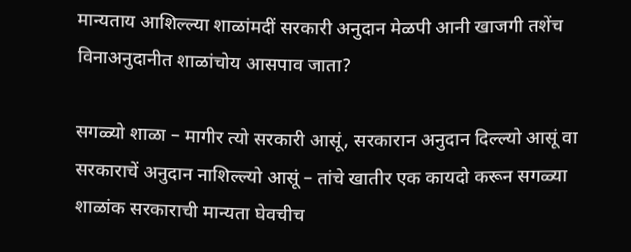मान्यताय आशिल्ल्या शाळांमदीं सरकारी अनुदान मेळपी आनी खाजगी तशेंच विनाअनुदानीत शाळांचोय आसपाव जाता?

सगळ्यो शाळा – मागीर त्यो सरकारी आसूं, सरकारान अनुदान दिल्ल्यो आसूं वा सरकाराचें अनुदान नाशिल्ल्यो आसूं – तांचे खातीर एक कायदो करून सगळ्या शाळांक सरकाराची मान्यता घेवचीच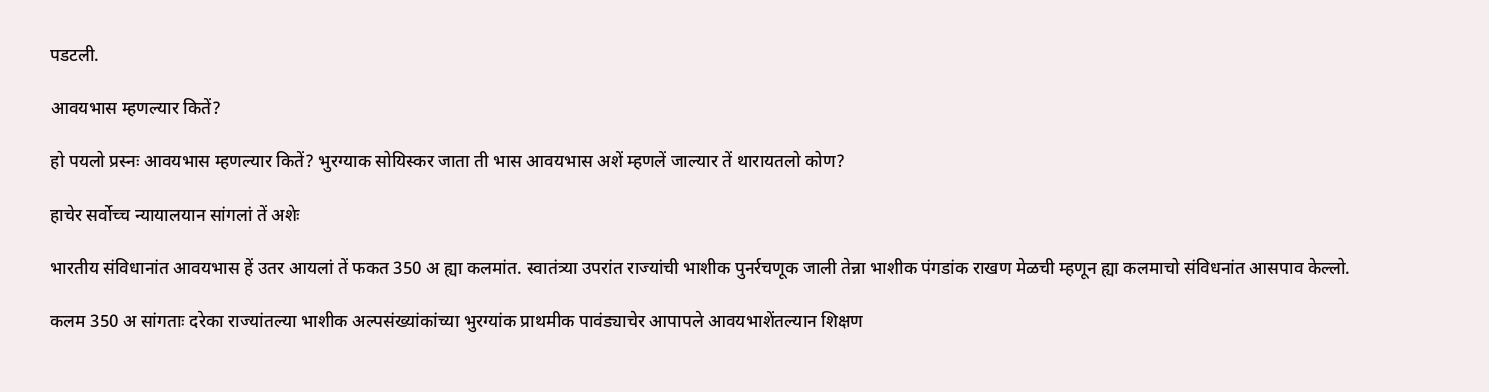पडटली.

आवयभास म्हणल्यार कितें?

हो पयलो प्रस्नः आवयभास म्हणल्यार कितें? भुरग्याक सोयिस्कर जाता ती भास आवयभास अशें म्हणलें जाल्यार तें थारायतलो कोण?

हाचेर सर्वोच्च न्यायालयान सांगलां तें अशेः

भारतीय संविधानांत आवयभास हें उतर आयलां तें फकत 350 अ ह्या कलमांत. स्वातंत्र्या उपरांत राज्यांची भाशीक पुनर्रचणूक जाली तेन्ना भाशीक पंगडांक राखण मेळची म्हणून ह्या कलमाचो संविधनांत आसपाव केल्लो.

कलम 350 अ सांगताः दरेका राज्यांतल्या भाशीक अल्पसंख्यांकांच्या भुरग्यांक प्राथमीक पावंड्याचेर आपापले आवयभाशेंतल्यान शिक्षण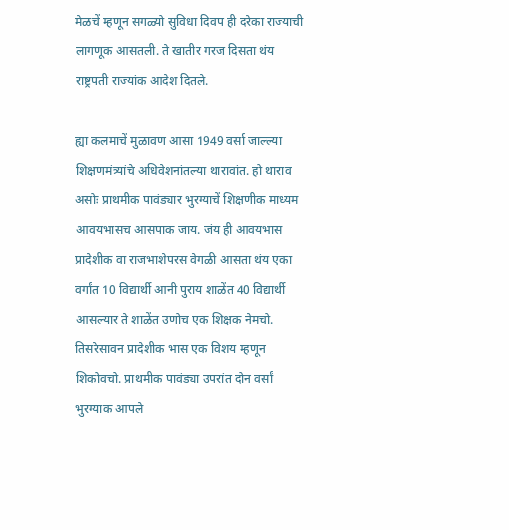मेळचें म्हणून सगळ्यो सुविधा दिवप ही दरेका राज्याची लागणूक आसतली. ते खातीर गरज दिसता थंय राष्ट्रपती राज्यांक आदेश दितले.

ह्या कलमाचें मुळावण आसा 1949 वर्सा जाल्ल्या शिक्षणमंत्र्यांचे अधिवेशनांतल्या थारावांत. हो थाराव असोः प्राथमीक पावंड्यार भुरग्याचें शिक्षणीक माध्यम आवयभासच आसपाक जाय. जंय ही आवयभास प्रादेशीक वा राजभाशेपरस वेगळी आसता थंय एका वर्गांत 10 विद्यार्थी आनी पुराय शाळेंत 40 विद्यार्थी आसल्यार ते शाळेंत उणोच एक शिक्षक नेमचो. तिसरेसावन प्रादेशीक भास एक विशय म्हणून शिकोवचो. प्राथमीक पावंड्या उपरांत दोन वर्सां भुरग्याक आपले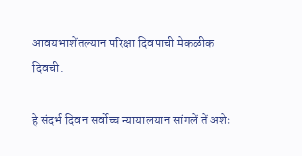आवयभाशेंतल्यान परिक्षा दिवपाची मेकळीक दिवची.

हे संदर्भ दिवन सर्वोच्च न्यायालयान सांगलें तें अशेः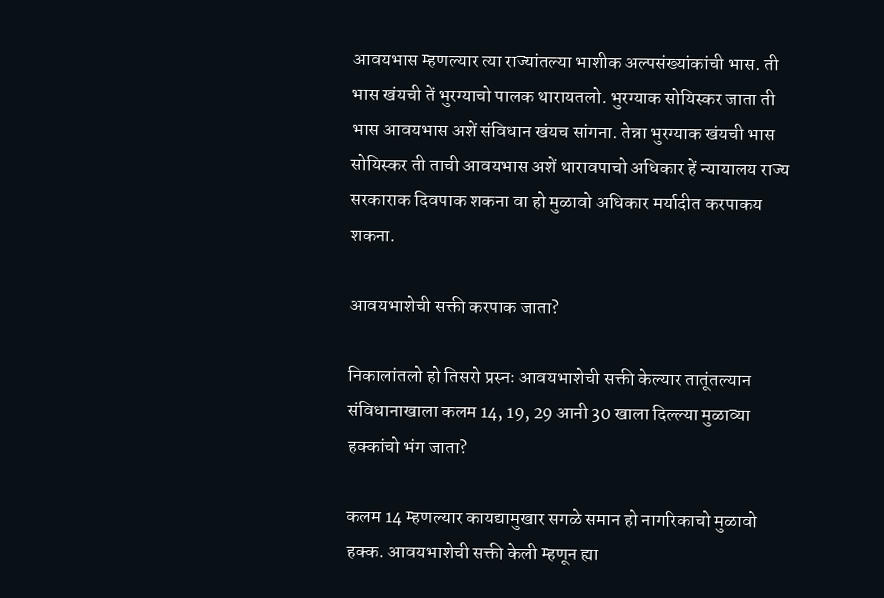आवयभास म्हणल्यार त्या राज्यांतल्या भाशीक अल्पसंख्यांकांची भास. ती भास खंयची तें भुरग्याचो पालक थारायतलो. भुरग्याक सोयिस्कर जाता ती भास आवयभास अशें संविधान खंयच सांगना. तेन्ना भुरग्याक खंयची भास सोयिस्कर ती ताची आवयभास अशें थारावपाचो अधिकार हें न्यायालय राज्य सरकाराक दिवपाक शकना वा हो मुळावो अधिकार मर्यादीत करपाकय शकना.

आवयभाशेची सक्ती करपाक जाता?

निकालांतलो हो तिसरो प्रस्नः आवयभाशेची सक्ती केल्यार तातूंतल्यान संविधानाखाला कलम 14, 19, 29 आनी 30 खाला दिल्ल्या मुळाव्या हक्कांचो भंग जाता?

कलम 14 म्हणल्यार कायद्यामुखार सगळे समान हो नागरिकाचो मुळावो हक्क. आवयभाशेची सक्ती केली म्हणून ह्या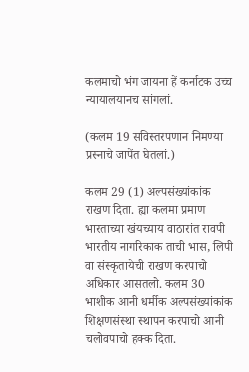कलमाचो भंग जायना हें कर्नाटक उच्च न्यायालयानच सांगलां.

(कलम 19 सविस्तरपणान निमण्या प्रस्नाचे जापेंत घेतलां.)

कलम 29 (1) अल्पसंख्यांकांक राखण दिता. ह्या कलमा प्रमाण भारताच्या खंयच्याय वाठारांत रावपी भारतीय नागरिकाक ताची भास, लिपी वा संस्कृतायेची राखण करपाचो अधिकार आसतलो. कलम 30 भाशीक आनी धर्मीक अल्पसंख्यांकांक शिक्षणसंस्था स्थापन करपाचो आनी चलोवपाचो हक्क दिता.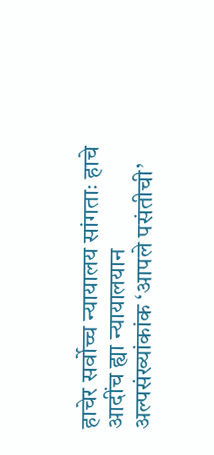हाचेर सर्वोच्च न्यायालय सांगताः हाचे आदींच ह्या न्यायालयान अल्पसंख्यांकांक ‘आपले पसंतीची’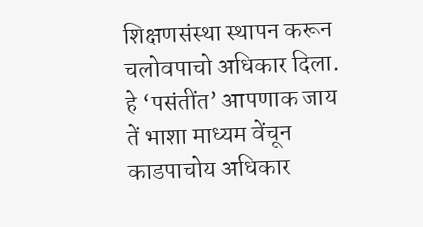शिक्षणसंस्था स्थापन करून चलोवपाचो अधिकार दिला. हे ‘पसंतींत’ आपणाक जाय तें भाशा माध्यम वेंचून काडपाचोय अधिकार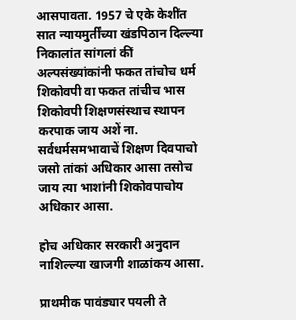आसपावता. 1957 चे एके केशींत सात न्यायमुर्तींच्या खंडपिठान दिल्ल्या निकालांत सांगलां कीं अल्पसंख्यांकांनी फकत तांचोच धर्म शिकोवपी वा फकत तांचीच भास शिकोवपी शिक्षणसंस्थाच स्थापन करपाक जाय अशें ना. सर्वधर्मसमभावाचें शिक्षण दिवपाचो जसो तांकां अधिकार आसा तसोच जाय त्या भाशांनी शिकोवपाचोय अधिकार आसा.

होच अधिकार सरकारी अनुदान नाशिल्ल्या खाजगी शाळांकय आसा.

प्राथमीक पावंड्यार पयली ते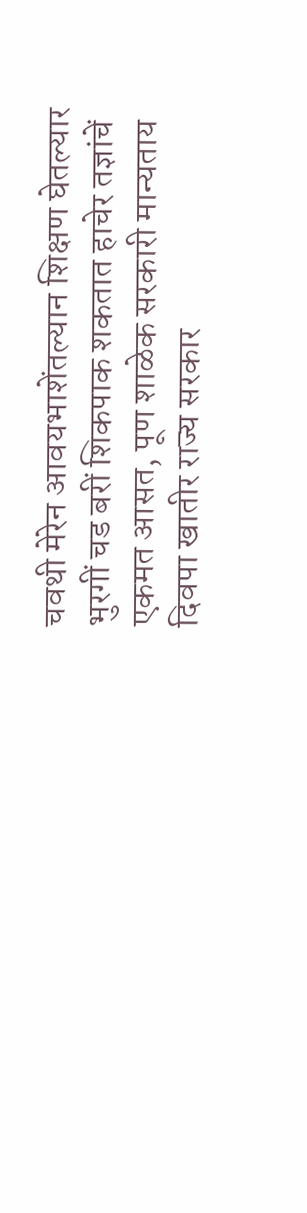चवथी मेरेन आवयभाशेंतल्यान शिक्षण घेतल्यार भुरगीं चड बरीं शिकपाक शकतात हाचेर तज्ञांचें एकमत आसत, पूण शाळेक सरकारी मान्यताय दिवपा खातीर राज्य सरकार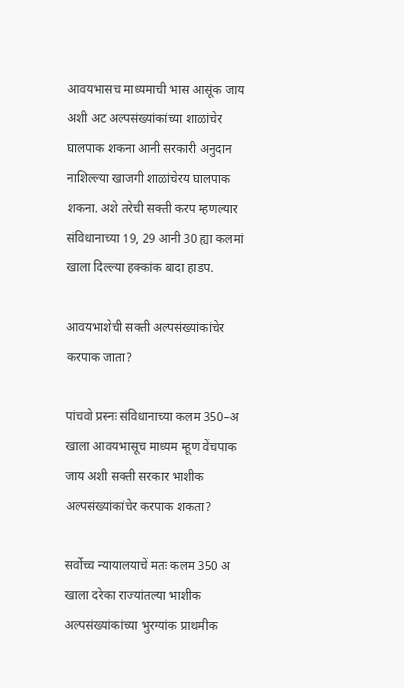आवयभासच माध्यमाची भास आसूंक जाय अशी अट अल्पसंख्यांकांच्या शाळांचेर घालपाक शकना आनी सरकारी अनुदान नाशिल्ल्या खाजगी शाळांचेरय घालपाक शकना. अशे तरेची सक्ती करप म्हणल्यार संविधानाच्या 19, 29 आनी 30 ह्या कलमां खाला दिल्ल्या हक्कांक बादा हाडप.

आवयभाशेची सक्ती अल्पसंख्यांकांचेर करपाक जाता?

पांचवो प्रस्नः संविधानाच्या कलम 350–अ खाला आवयभासूच माध्यम म्हूण वेंचपाक जाय अशी सक्ती सरकार भाशीक अल्पसंख्यांकांचेर करपाक शकता?

सर्वोच्च न्यायालयाचें मतः कलम 350 अ खाला दरेका राज्यांतल्या भाशीक अल्पसंख्यांकांच्या भुरग्यांक प्राथमीक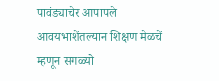पावंड्याचेर आपापले आवयभाशेंतल्यान शिक्षण मेळचें म्हणून सगळ्यो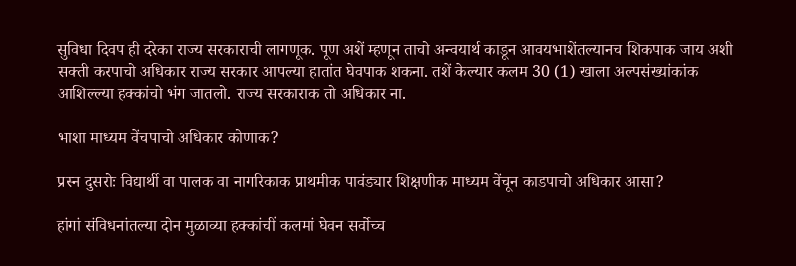सुविधा दिवप ही दरेका राज्य सरकाराची लागणूक. पूण अशें म्हणून ताचो अन्वयार्थ काडून आवयभाशेंतल्यानच शिकपाक जाय अशी सक्ती करपाचो अधिकार राज्य सरकार आपल्या हातांत घेवपाक शकना. तशें केल्यार कलम 30 (1) खाला अल्पसंख्यांकांक आशिल्ल्या हक्कांचो भंग जातलो. राज्य सरकाराक तो अधिकार ना.

भाशा माध्यम वेंचपाचो अधिकार कोणाक?

प्रस्न दुसरोः विद्यार्थी वा पालक वा नागरिकाक प्राथमीक पावंड्यार शिक्षणीक माध्यम वेंचून काडपाचो अधिकार आसा?

हांगां संविधनांतल्या दोन मुळाव्या हक्कांचीं कलमां घेवन सर्वोच्च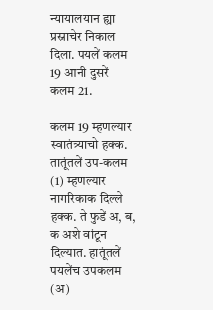न्यायालयान ह्या प्रस्नाचेर निकाल दिला. पयलें कलम 19 आनी दुसरें कलम 21.

कलम 19 म्हणल्यार स्वातंत्र्याचो हक्क. तातूंतलें उप-कलम (1) म्हणल्यार नागरिकाक दिल्ले हक्क. ते फुडें अ, ब, क अशे वांटून दिल्यात. हातूंतलें पयलेंच उपकलम (अ)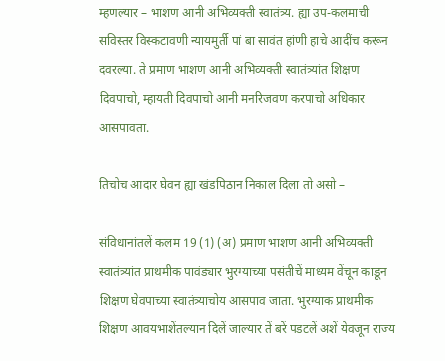म्हणल्यार – भाशण आनी अभिव्यक्ती स्वातंत्र्य. ह्या उप-कलमाची सविस्तर विस्कटावणी न्यायमुर्ती पां बा सावंत हांणी हाचे आदींच करून दवरल्या. ते प्रमाण भाशण आनी अभिव्यक्ती स्वातंत्र्यांत शिक्षण दिवपाचो, म्हायती दिवपाचो आनी मनरिजवण करपाचो अधिकार आसपावता.

तिचोच आदार घेवन ह्या खंडपिठान निकाल दिला तो असो –

संविधानांतलें कलम 19 (1) (अ) प्रमाण भाशण आनी अभिव्यक्ती स्वातंत्र्यांत प्राथमीक पावंड्यार भुरग्याच्या पसंतीचें माध्यम वेंचून काडून शिक्षण घेवपाच्या स्वातंत्र्याचोय आसपाव जाता. भुरग्याक प्राथमीक शिक्षण आवयभाशेंतल्यान दिलें जाल्यार तें बरें पडटलें अशें येवजून राज्य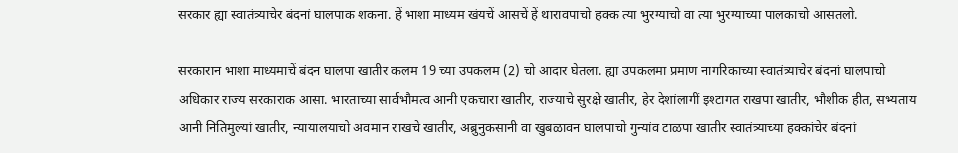सरकार ह्या स्वातंत्र्याचेर बंदनां घालपाक शकना. हें भाशा माध्यम खंयचें आसचें हें थारावपाचो हक्क त्या भुरग्याचो वा त्या भुरग्याच्या पालकाचो आसतलो.

सरकारान भाशा माध्यमाचें बंदन घालपा खातीर कलम 19 च्या उपकलम (2) चो आदार घेतला. ह्या उपकलमा प्रमाण नागरिकाच्या स्वातंत्र्याचेर बंदनां घालपाचो अधिकार राज्य सरकाराक आसा. भारताच्या सार्वभौमत्व आनी एकचारा खातीर, राज्याचे सुरक्षे खातीर, हेर देशांलागीं इश्टागत राखपा खातीर, भौशीक हीत, सभ्यताय आनी नितिमुल्यां खातीर, न्यायालयाचो अवमान राखचे खातीर, अब्रुनुकसानी वा खुबळावन घालपाचो गुन्यांव टाळपा खातीर स्वातंत्र्याच्या हक्कांचेर बंदनां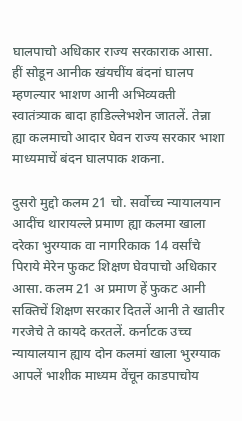घालपाचो अधिकार राज्य सरकाराक आसा. हीं सोडून आनीक खंयचींय बंदनां घालप म्हणल्यार भाशण आनी अभिव्यक्ती स्वातंत्र्याक बादा हाडिल्लेभशेन जातलें. तेन्ना ह्या कलमाचो आदार घेवन राज्य सरकार भाशा माध्यमाचें बंदन घालपाक शकना.

दुसरो मुद्दो कलम 21 चो. सर्वोच्च न्यायालयान आदींच थारायल्ले प्रमाण ह्या कलमा खाला दरेका भुरग्याक वा नागरिकाक 14 वर्सांचे पिराये मेरेन फुकट शिक्षण घेवपाचो अधिकार आसा. कलम 21 अ प्रमाण हें फुकट आनी सक्तिचें शिक्षण सरकार दितलें आनी ते खातीर गरजेचे ते कायदे करतलें. कर्नाटक उच्च न्यायालयान ह्याय दोन कलमां खाला भुरग्याक आपलें भाशीक माध्यम वेंचून काडपाचोय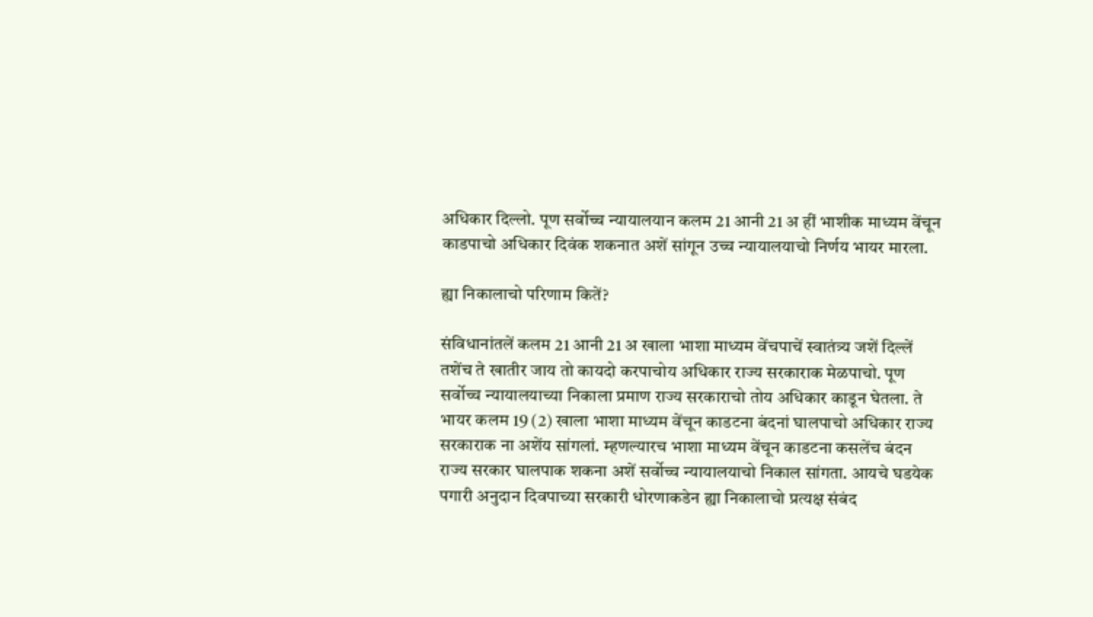अधिकार दिल्लो. पूण सर्वोच्च न्यायालयान कलम 21 आनी 21 अ हीं भाशीक माध्यम वेंचून काडपाचो अधिकार दिवंक शकनात अशें सांगून उच्च न्यायालयाचो निर्णय भायर मारला.

ह्या निकालाचो परिणाम कितें?

संविधानांतलें कलम 21 आनी 21 अ खाला भाशा माध्यम वेंचपाचें स्वातंत्र्य जशें दिल्लें तशेंच ते खातीर जाय तो कायदो करपाचोय अधिकार राज्य सरकाराक मेळपाचो. पूण सर्वोच्च न्यायालयाच्या निकाला प्रमाण राज्य सरकाराचो तोय अधिकार काडून घेतला. ते भायर कलम 19 (2) खाला भाशा माध्यम वेंचून काडटना बंदनां घालपाचो अधिकार राज्य सरकाराक ना अशेंय सांगलां. म्हणल्यारच भाशा माध्यम वेंचून काडटना कसलेंच बंदन राज्य सरकार घालपाक शकना अशें सर्वोच्च न्यायालयाचो निकाल सांगता. आयचे घडयेक पगारी अनुदान दिवपाच्या सरकारी धोरणाकडेन ह्या निकालाचो प्रत्यक्ष संबंद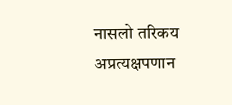नासलो तरिकय अप्रत्यक्षपणान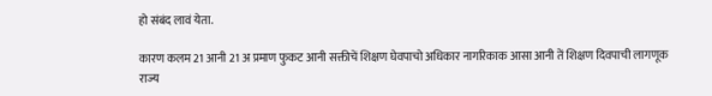हो संबंद लावं येता.

कारण कलम 21 आनी 21 अ प्रमाण फुकट आनी सक्तीचें शिक्षण घेवपाचो अधिकार नागरिकाक आसा आनी तें शिक्षण दिवपाची लागणूक राज्य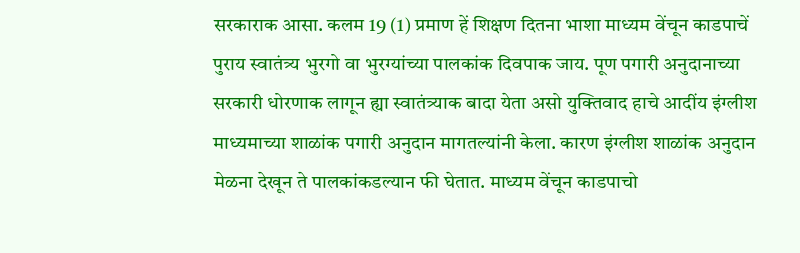सरकाराक आसा. कलम 19 (1) प्रमाण हें शिक्षण दितना भाशा माध्यम वेंचून काडपाचें पुराय स्वातंत्र्य भुरगो वा भुरग्यांच्या पालकांक दिवपाक जाय. पूण पगारी अनुदानाच्या सरकारी धोरणाक लागून ह्या स्वातंत्र्याक बादा येता असो युक्तिवाद हाचे आदींय इंग्लीश माध्यमाच्या शाळांक पगारी अनुदान मागतल्यांनी केला. कारण इंग्लीश शाळांक अनुदान मेळना देखून ते पालकांकडल्यान फी घेतात. माध्यम वेंचून काडपाचो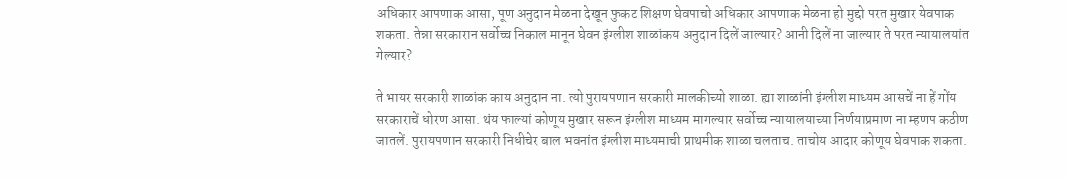अधिकार आपणाक आसा, पूण अनुदान मेळना देखून फुकट शिक्षण घेवपाचो अधिकार आपणाक मेळना हो मुद्दो परत मुखार येवपाक शकता. तेन्ना सरकारान सर्वोच्च निकाल मानून घेवन इंग्लीश शाळांकय अनुदान दिलें जाल्यार? आनी दिलें ना जाल्यार ते परत न्यायालयांत गेल्यार?

ते भायर सरकारी शाळांक काय अनुदान ना. त्यो पुरायपणान सरकारी मालकीच्यो शाळा. ह्या शाळांनी इंग्लीश माध्यम आसचें ना हें गोंय सरकाराचें धोरण आसा. थंय फाल्यां कोणूय मुखार सरून इंग्लीश माध्यम मागल्यार सर्वोच्च न्यायालयाच्या निर्णयाप्रमाण ना म्हणप कठीण जातलें. पुरायपणान सरकारी निधीचेर बाल भवनांत इंग्लीश माध्यमाची प्राथमीक शाळा चलताच. ताचोय आदार कोणूय घेवपाक शकता.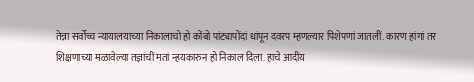तेन्ना सर्वोच्च न्यायालयाच्या निकालाचो हो कोंबो पांट्यापोंदां धांपून दवरप म्हणल्यार पिशेपणां जातलीं. कारण हांगां तर शिक्षणाच्या मळावेल्या तज्ञांचीं मतां न्हयकारुन हो निकाल दिला. हाचे आदींय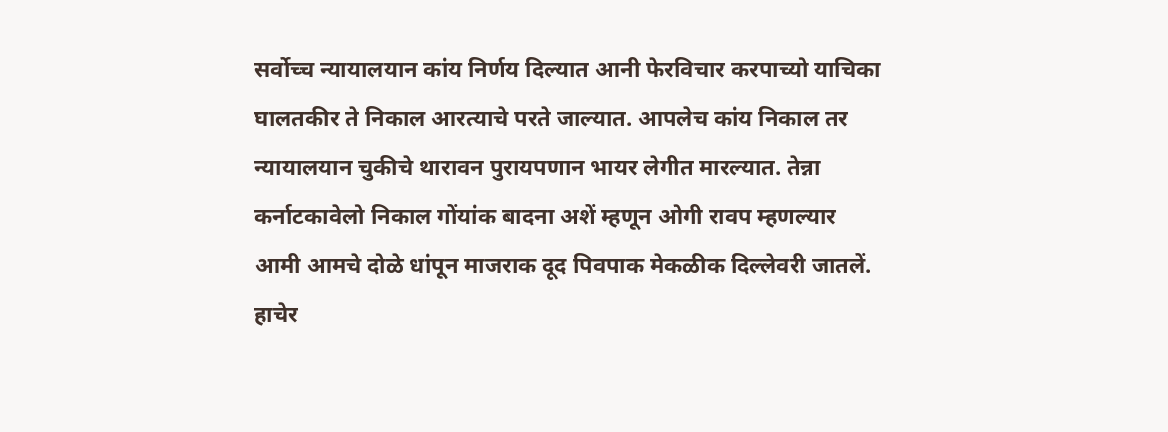सर्वोच्च न्यायालयान कांय निर्णय दिल्यात आनी फेरविचार करपाच्यो याचिका घालतकीर ते निकाल आरत्याचे परते जाल्यात. आपलेच कांय निकाल तर न्यायालयान चुकीचे थारावन पुरायपणान भायर लेगीत मारल्यात. तेन्ना कर्नाटकावेलो निकाल गोंयांक बादना अशें म्हणून ओगी रावप म्हणल्यार आमी आमचे दोळे धांपून माजराक दूद पिवपाक मेकळीक दिल्लेवरी जातलें. हाचेर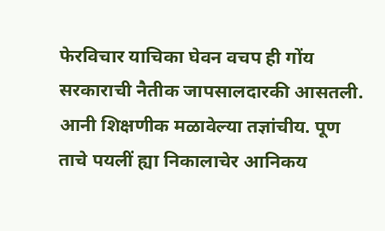फेरविचार याचिका घेवन वचप ही गोंय सरकाराची नैतीक जापसालदारकी आसतली. आनी शिक्षणीक मळावेल्या तज्ञांचीय. पूण ताचे पयलीं ह्या निकालाचेर आनिकय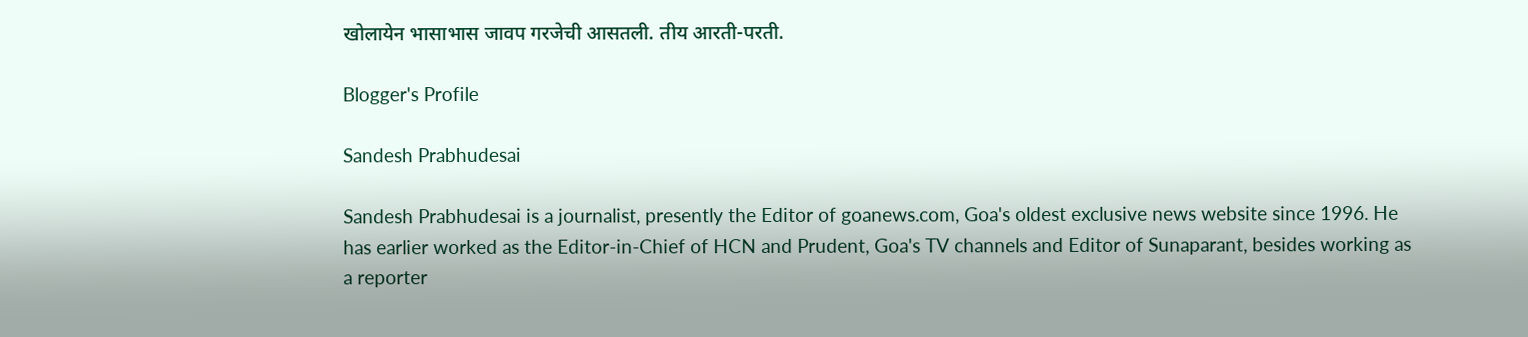खोलायेन भासाभास जावप गरजेची आसतली. तीय आरती-परती.

Blogger's Profile

Sandesh Prabhudesai

Sandesh Prabhudesai is a journalist, presently the Editor of goanews.com, Goa's oldest exclusive news website since 1996. He has earlier worked as the Editor-in-Chief of HCN and Prudent, Goa's TV channels and Editor of Sunaparant, besides working as a reporter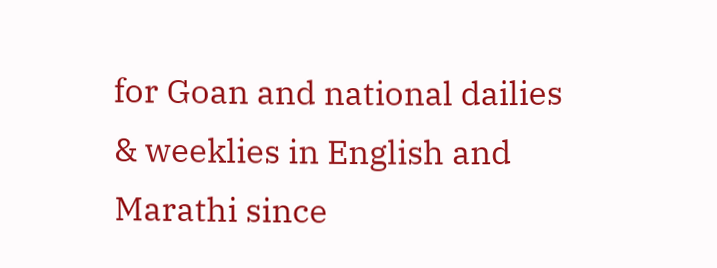for Goan and national dailies & weeklies in English and Marathi since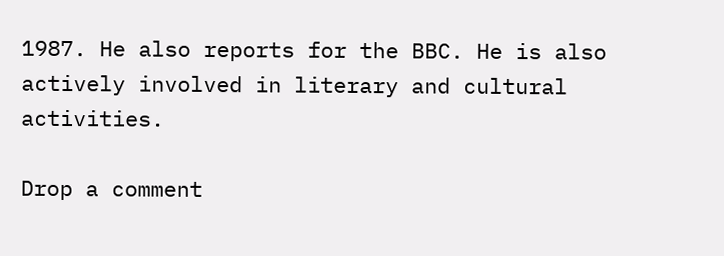1987. He also reports for the BBC. He is also actively involved in literary and cultural activities.

Drop a comment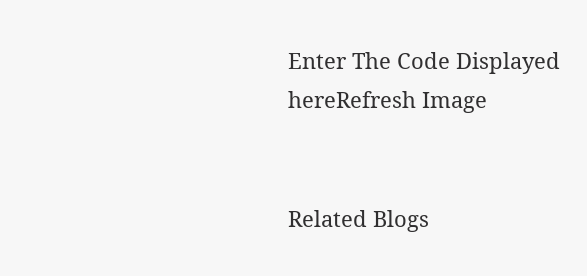Enter The Code Displayed hereRefresh Image


Related Blogs